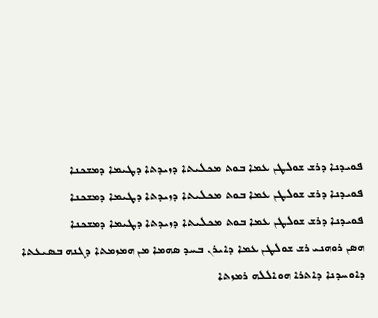ܦܘܝܕܢܐ ܕܪܫ ܫܘܠܛܢ ܥܡܐ ܒܘܬ ܡܟܠܝܬܐ ܕܙܝܕܬܐ ܕܛܝܡܐ ܕܡܫܟܢܐ
ܦܘܝܕܢܐ ܕܪܫ ܫܘܠܛܢ ܥܡܐ ܒܘܬ ܡܟܠܝܬܐ ܕܙܝܕܬܐ ܕܛܝܡܐ ܕܡܫܟܢܐ
ܦܘܝܕܢܐ ܕܪܫ ܫܘܠܛܢ ܥܡܐ ܒܘܬ ܡܟܠܝܬܐ ܕܙܝܕܬܐ ܕܛܝܡܐ ܕܡܫܟܢܐ
ܗܣܢ ܪܘܗܢܝ ܪܫ ܫܘܠܛܢ ܥܡܐ ܕܐܝܪܢ ܒܚܕ ܣܗܡܐ ܡܢ ܗܡܙܡܬܐ ܕܓܢܗ ܒܣܝܥܬܐ ܕܐܘܚܕܢܐ ܕܐܬܪܐ ܗܘܐܠܠܗ ܪܡܙܬܐ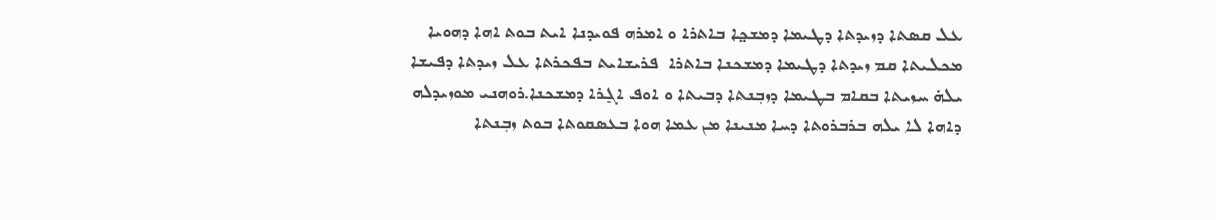ܥܠ ܩܣܬܐ ܕܙܝܕܬܐ ܕܛܝܡܐ ܕܡܫܟ̤ܐ ܒܐܬܪܐ ܘ ܐܡܪܗ ܦܘܝܕܢܐ ܐܝܬ ܒܘܬ ܐܗܐ ܕܗܘܝܐ ܡܟܠܝܬܐ ܩܡ ܙܝܕܬܐ ܕܛܝܡܐ ܕܡܫܟܢܐ ܒܐܬܪܐ  ܦܪܝܫܐܝܬ ܒܦܟܪܬܐ ܥܠ ܙܝܕܬܐ ܕܦܝܫܐ ܝܠܗ̇ ܚܙܝܬܐ ܒܩܐܡ ܒܛܝܡܐ ܕܙܒܼܢܬܐ ܕܒܝܬܐ ܘ ܐܘܦ ܐܓܻܪܐ ܕܡܫܟܢܐ.ܪܘܗܢܝ ܡܘܙܝܕܠܗ ܕܐܗܐ ܠܐ ܝܠܗ ܒܪܒܪܘܬܐ ܕܚܐ ܡܢܝܢܐ ܡܢ ܥܡܐ ܗܘܐ ܒܥܣܩܘܬܐ ܒܘܬ ܙܒܼܢܬܐ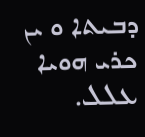ܕܒܝܬܐ ܘ ܝܢ ܟܪܝ ܗܘܝܐ ܥܠܠ.